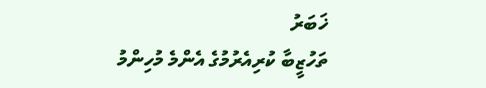ޚަބަރު
ތަހުޒީބާ ކުރިއެރުމުގެ އެންމެ މުހިންމު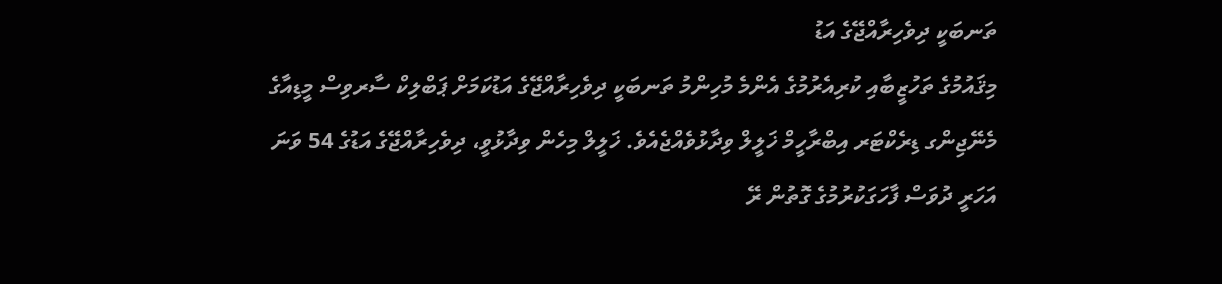ތަނބަކީ ދިވެހިރާއްޖޭގެ އަޑު
މިޤައުމުގެ ތަހުޒީބާއި ކުރިއެރުމުގެ އެންމެ މުހިންމު ތަނބަކީ ދިވެހިރާއްޖޭގެ އަޑުކަމަށް ޕަބްލިކް ސާރވިސް މީޑިއާގެ މެނޭޖިންގ ޑިރެކްޓަރ އިބްރާހީމް ޚަލީލް ވިދާޅުވެއްޖެއެވެ. ޚަލީލް މިހެން ވިދާޅުވީ، ދިވެހިރާއްޖޭގެ އަޑުގެ 54 ވަނަ އަހަރީ ދުވަސް ފާހަގަކުރުމުގެ ގޮތުން ރޭ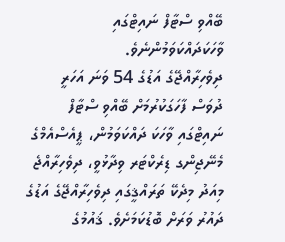ބޭއްވި ސްޓާފް ނައިޓްގައި ވާހަކަދައްކަވަމުންނެވެ.
ދިވެހިރާއްޖޭގެ އަޑުގެ 54 ވަނަ އަހަރީ ދުވަސް ފާހަގަކުރުމަށް ބޭއްވި ސްޓާފް ނައިޓްގައި ވާހަކަ ދައްކަވަމުން، ޕީއެސްއެމްގެ މެނޭޖިންގ ޑިރެކްޓަރ ވިދާޅުވީ، ދިވެހިރާއްޖެ މިއަދު މިދެކޭ ތަރައްޤީގައި ދިވެހިރާއްޖޭގެ އަޑުގެ ދައުރު ވަރަށް ބޮޑުކަމަށެވެ. ޤައުމުގެ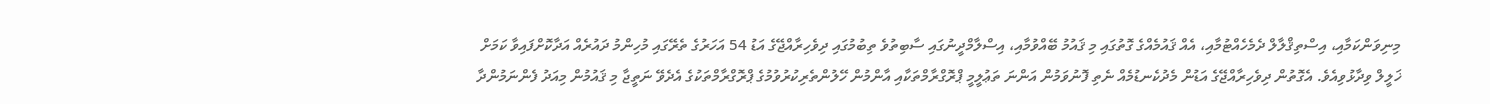މިނިވަންކަމާއި، އިސްތިޤްލާލް ދެމެހެއްޓުމާއި، އެއް ޤައުމެއްގެ ގޮތުގައި މި ޤައުމު ބޭއްވުމާއި، އިސްލާމްދީނުގައި ސާބިތުވެ ތިބުމުގައި ދިވެހިރާއްޖޭގެ އަޑު 54 އަހަރުގެ ތެރޭގައި މުހިންމު ދައުރެއް އަދާކޮށްފައިވާ ކަމަށް ޚަލީލް ވިދާޅުވިއެވެ. އެގޮތުން ދިވެހިރާއްޖޭގެ އަޑުން މެދުކެނޑުމެއް ނެތި ފޮނުވަމުން އަންނަ ތަޢުލީމީ ޕްރޮގްރާމްތަކާއި އާންމުން ހޭލުންތެރިކުރުވުމުގެ ޕްރޮގްރާމްތަކުގެ އެދެވޭ ނަތީޖާ މި ޤައުމުން މިއަދު ފެންނަމުންދާ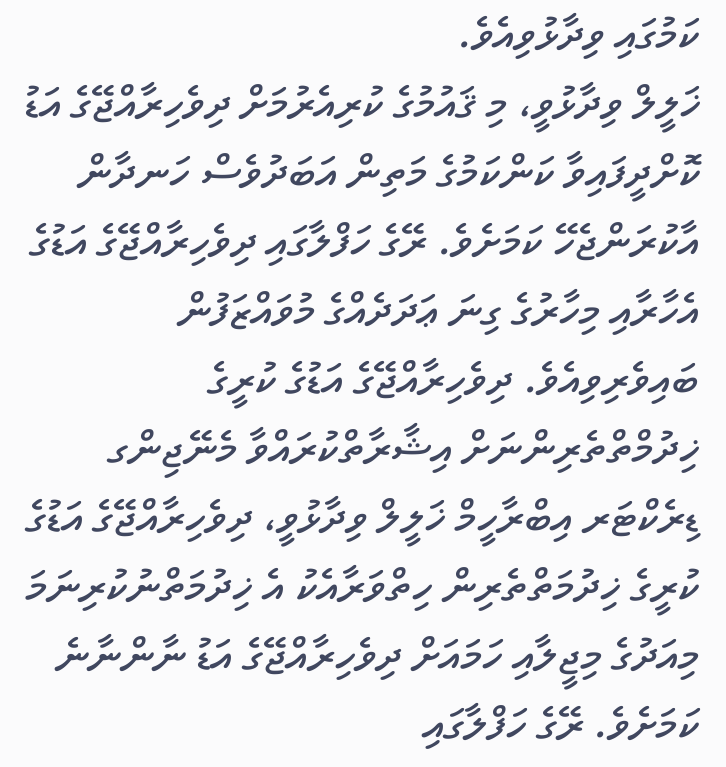ކަމުގައި ވިދާޅުވިއެވެ.
ޚަލީލް ވިދާޅުވީ، މި ޤައުމުގެ ކުރިއެރުމަށް ދިވެހިރާއްޖޭގެ އަޑު ކޮށްދީފައިވާ ކަންކަމުގެ މަތިން އަބަދުވެސް ހަނދާން އާކުރަންޖެހޭ ކަމަށެވެ. ރޭގެ ހަފްލާގައި ދިވެހިރާއްޖޭގެ އަޑުގެ އެހާރާއި މިހާރުގެ ގިނަ ޢަދަދެއްގެ މުވައްޒަފުން ބައިވެރިވިއެވެ. ދިވެހިރާއްޖޭގެ އަޑުގެ ކުރީގެ ޚިދުމްތްތެރިންނަށް އިޝާރާތްކުރައްވާ މެނޭޖިންގ ޑިރެކްޓަރ އިބްރާހީމް ޚަލީލް ވިދާޅުވީ، ދިވެހިރާއްޖޭގެ އަޑުގެ ކުރީގެ ޚިދުމަތްތެރިން ހިތްވަރާއެކު އެ ޚިދުމަތްނުކުރިނަމަ މިއަދުގެ މިޖީލާއި ހަމައަށް ދިވެހިރާއްޖޭގެ އަޑު ނާންނާނެ ކަމަށެވެ. ރޭގެ ހަފްލާގައި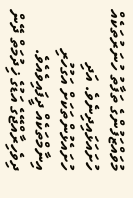މުވައްޒަފުންގެ ތަފާތު ހުނަރުތަކެއް ހުށައަޅައިދިނެވެ. އަދި ހުށައެޅުންތަކަށް އަގުހުރި އިނާމްތަކެއް ދީފައިވެއެވެ. ދިވެހިރާއްޖޭގެ އަޑުގެ ޚިދުމަތް ދޭން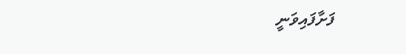ފަށާފައިވަނީ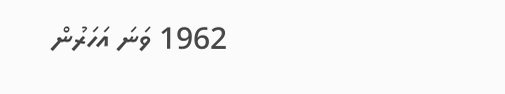1962 ވަނަ އަހަރުން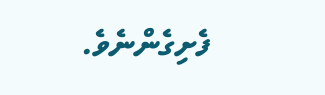ފެށިގެންނެވެ.